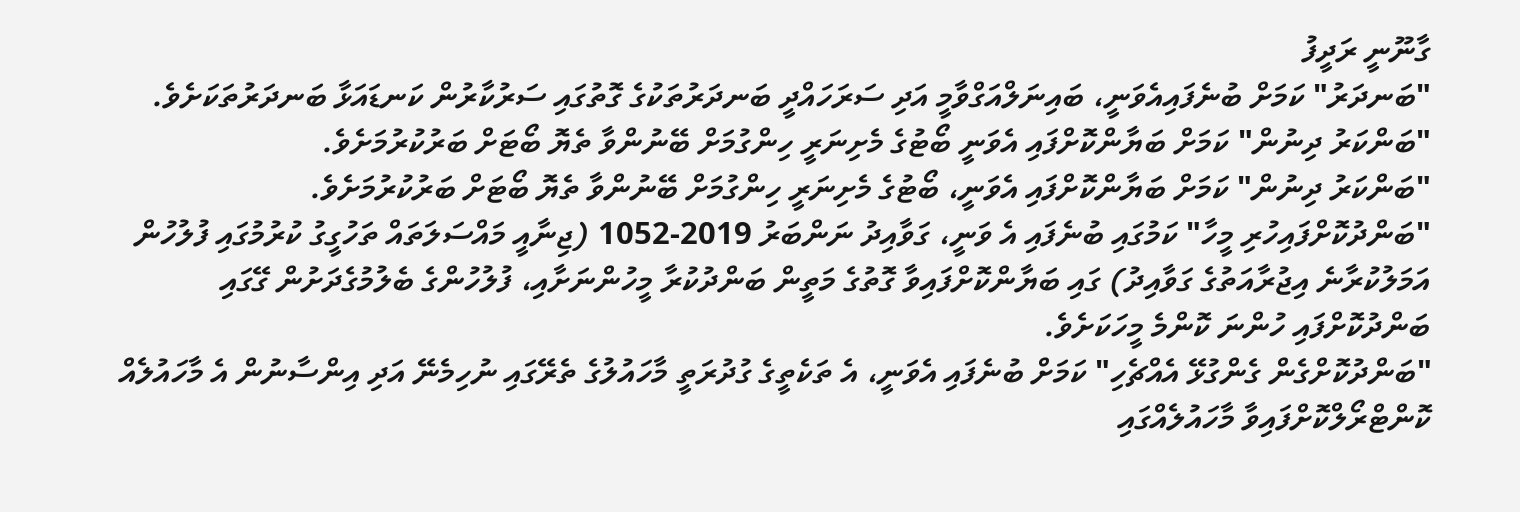ގާނޫނީ ރަދީފު
"ބަނދަރު" ކަމަށް ބުނެފައިއެވަނީ، ބައިނަލްއަގްވާމީ އަދި ސަރަހައްދީ ބަނދަރުތަކުގެ ގޮތުގައި ސަރުކާރުން ކަނޑައަޅާ ބަނދަރުތަކަށެވެ.
"ބަންކަރު ދިނުން" ކަމަށް ބަޔާންކޮށްފައި އެވަނީ ބޯޓުގެ މެށިނަރީ ހިންގުމަށް ބޭނުންވާ ތެޔޮ ބޯޓަށް ބަރުކުރުމަށެވެ.
"ބަންކަރު ދިނުން" ކަމަށް ބަޔާންކޮށްފައި އެވަނީ، ބޯޓުގެ މެށިނަރީ ހިންގުމަށް ބޭނުންވާ ތެޔޮ ބޯޓަށް ބަރުކުރުމަށެވެ.
"ބަންދުކޮށްފައިހުރި މީހާ" ކަމުގައި ބުނެފައި އެ ވަނީ، ގަވާއިދު ނަންބަރު 2019-1052 (ޖިނާއީ މައްސަލަތައް ތަހުގީގު ކުރުމުގައި ފުލުހުން އަމަލުކުރާނެ އިޖުރާއަތުގެ ގަވާއިދު) ގައި ބަޔާންކޮށްފައިވާ ގޮތުގެ މަތީން ބަންދުކުރާ މީހުންނަށާއި، ފުލުހުންގެ ބެލުމުގެދަށުން ގޭގައި ބަންދުކޮށްފައި ހުންނަ ކޮންމެ މީހަކަށެވެ.
"ބަންދުކޮށްގެން ގެންގުޅޭ އެއްޗެހި" ކަމަށް ބުނެފައި އެވަނީ، އެ ތަކެތީގެ ގުދުރަތީ މާހައުލުގެ ތެރޭގައި ނުހިމެނޭ އަދި އިންސާނުން އެ މާހައުލެއް ކޮންޓްރޯލްކޮށްފައިވާ މާހައުލެއްގައި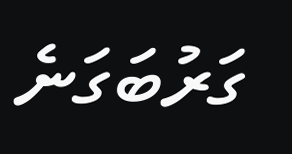ގަރުބަގަނެ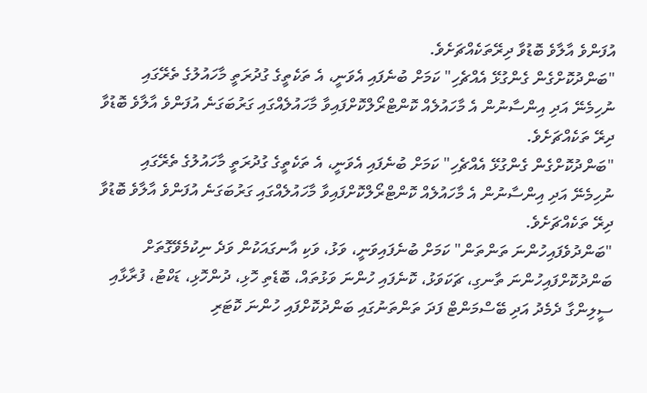އުފަންވެ އާލާވެ ބޮޑުވާ ދިރޭތަކެއްޗަށެވެ.
"ބަންދުކޮށްގެން ގެންގުޅޭ އެއްޗެހި" ކަމަށް ބުނެފައި އެވަނީ، އެ ތަކެތީގެ ގުދުރަތީ މާހައުލުގެ ތެރޭގައި ނުހިމެނޭ އަދި އިންސާނުން އެ މާހައުލެއް ކޮންޓްރޯލްކޮށްފައިވާ މާހައުލެއްގައި ގަރުބަގަނެ އުފަންވެ އާލާވެ ބޮޑުވާ ދިރޭ ތަކެއްޗަށެވެ.
"ބަންދުކޮށްގެން ގެންގުޅޭ އެއްޗެހި" ކަމަށް ބުނެފައި އެވަނީ، އެ ތަކެތީގެ ގުދުރަތީ މާހައުލުގެ ތެރޭގައި ނުހިމެނޭ އަދި އިންސާނުން އެ މާހައުލެއް ކޮންޓްރޯލްކޮށްފައިވާ މާހައުލެއްގައި ގަރުބަގަނެ އުފަންވެ އާލާވެ ބޮޑުވާ ދިރޭ ތަކެއްޗަށެވެ.
"ބަންދުވެފައިހުންނަ ތަންތަން" ކަމަށް ބުނެފައިވަނީ، ވަޅު، ވަކި އާނގައަކުން ވަދެ ނިކުމެވޭގޮތަށް ބަންދުކޮށްފައިހުންނަ ތާނގި، ޗަކަވަޅު، ކޮނެފައި ހުންނަ ވަޅުތައް، ބޮޑެތި ހޮޅި، ދުންހޮޅި، ޑަކްޓު، ފުރާޅާއި ސީލިންގާ ދެމެދު އަދި ބޭސްމަންޓް ފަދަ ތަންތަނުގައި ބަންދުކޮށްފައި ހުންނަ ކޮޓަރި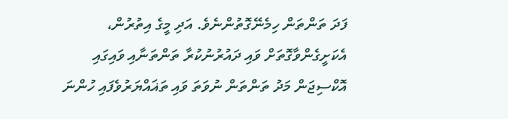ފަދަ ތަންތަން ހިމެނޭގޮތުންނެވެ. އަދި މީގެ އިތުރުން، އެކަށީގެންވާގޮތަށް ވައި ދައުރުނުކުރާ ތަންތަނާއި ވައިގައި އޮކްސިޖަން މަދު ތަންތަން ނުވަތަ ވައި ތަޣައްޔަރުވެފައި ހުންނަ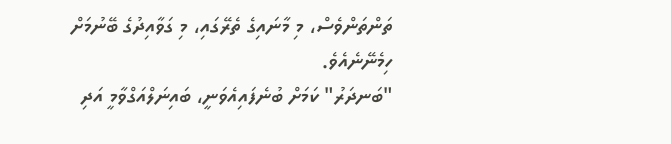ތަންތަންވެސް، މި މާނައިގެ ތެރޭގައި، މި ގަވާއިދުގެ ބޭނުމަށް ހިމެނޭނެއެވެ.
"ބަނދަރު" ކަމަށް ބުނެފައިއެވަނީ، ބައިނަލްއަގްވާމީ އަދި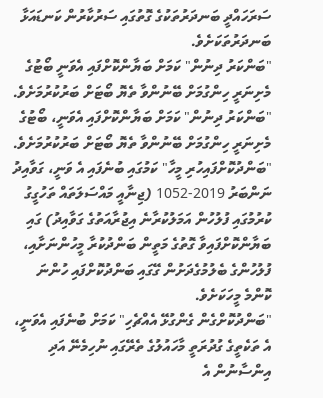ސަރަހައްދީ ބަނދަރުތަކުގެ ގޮތުގައި ސަރުކާރުން ކަނޑައަޅާ ބަނދަރުތަކަށެވެ.
"ބަންކަރު ދިނުން" ކަމަށް ބަޔާންކޮށްފައި އެވަނީ ބޯޓުގެ މެށިނަރީ ހިންގުމަށް ބޭނުންވާ ތެޔޮ ބޯޓަށް ބަރުކުރުމަށެވެ.
"ބަންކަރު ދިނުން" ކަމަށް ބަޔާންކޮށްފައި އެވަނީ، ބޯޓުގެ މެށިނަރީ ހިންގުމަށް ބޭނުންވާ ތެޔޮ ބޯޓަށް ބަރުކުރުމަށެވެ.
"ބަންދުކޮށްފައިހުރި މީހާ" ކަމުގައި ބުނެފައި އެ ވަނީ، ގަވާއިދު ނަންބަރު 2019-1052 (ޖިނާއީ މައްސަލަތައް ތަހުގީގު ކުރުމުގައި ފުލުހުން އަމަލުކުރާނެ އިޖުރާއަތުގެ ގަވާއިދު) ގައި ބަޔާންކޮށްފައިވާ ގޮތުގެ މަތީން ބަންދުކުރާ މީހުންނަށާއި، ފުލުހުންގެ ބެލުމުގެދަށުން ގޭގައި ބަންދުކޮށްފައި ހުންނަ ކޮންމެ މީހަކަށެވެ.
"ބަންދުކޮށްގެން ގެންގުޅޭ އެއްޗެހި" ކަމަށް ބުނެފައި އެވަނީ، އެ ތަކެތީގެ ގުދުރަތީ މާހައުލުގެ ތެރޭގައި ނުހިމެނޭ އަދި އިންސާނުން އެ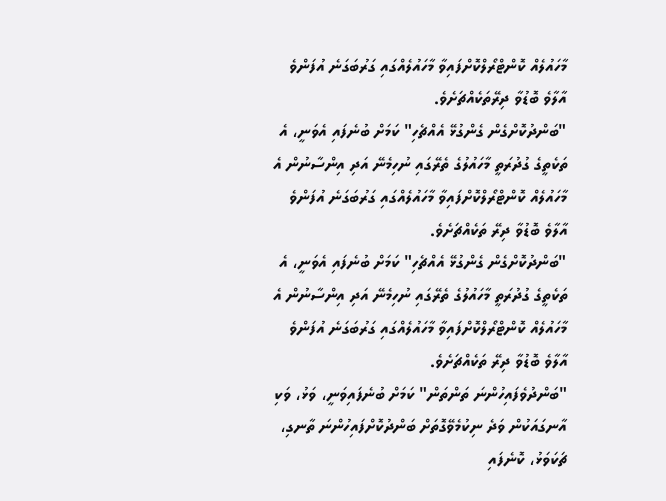މާހައުލެއް ކޮންޓްރޯލްކޮށްފައިވާ މާހައުލެއްގައި ގަރުބަގަނެ އުފަންވެ އާލާވެ ބޮޑުވާ ދިރޭތަކެއްޗަށެވެ.
"ބަންދުކޮށްގެން ގެންގުޅޭ އެއްޗެހި" ކަމަށް ބުނެފައި އެވަނީ، އެ ތަކެތީގެ ގުދުރަތީ މާހައުލުގެ ތެރޭގައި ނުހިމެނޭ އަދި އިންސާނުން އެ މާހައުލެއް ކޮންޓްރޯލްކޮށްފައިވާ މާހައުލެއްގައި ގަރުބަގަނެ އުފަންވެ އާލާވެ ބޮޑުވާ ދިރޭ ތަކެއްޗަށެވެ.
"ބަންދުކޮށްގެން ގެންގުޅޭ އެއްޗެހި" ކަމަށް ބުނެފައި އެވަނީ، އެ ތަކެތީގެ ގުދުރަތީ މާހައުލުގެ ތެރޭގައި ނުހިމެނޭ އަދި އިންސާނުން އެ މާހައުލެއް ކޮންޓްރޯލްކޮށްފައިވާ މާހައުލެއްގައި ގަރުބަގަނެ އުފަންވެ އާލާވެ ބޮޑުވާ ދިރޭ ތަކެއްޗަށެވެ.
"ބަންދުވެފައިހުންނަ ތަންތަން" ކަމަށް ބުނެފައިވަނީ، ވަޅު، ވަކި އާނގައަކުން ވަދެ ނިކުމެވޭގޮތަށް ބަންދުކޮށްފައިހުންނަ ތާނގި، ޗަކަވަޅު، ކޮނެފައި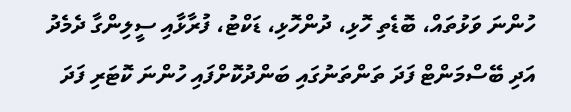ހުންނަ ވަޅުތައް، ބޮޑެތި ހޮޅި، ދުންހޮޅި، ޑަކްޓު، ފުރާޅާއި ސީލިންގާ ދެމެދު އަދި ބޭސްމަންޓް ފަދަ ތަންތަނުގައި ބަންދުކޮށްފައި ހުންނަ ކޮޓަރި ފަދަ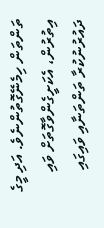ތަންތަން ހިމެނޭގޮތުންނެވެ. އަދި މީގެ އިތުރުން، އެކަށީގެންވާގޮތަށް ވައި ދައުރުނުކުރާ ތަންތަނާއި ވައިގައި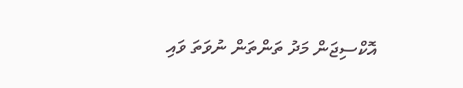އޮކްސިޖަން މަދު ތަންތަން ނުވަތަ ވައި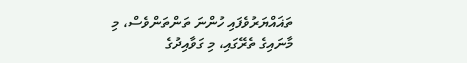ތަޣައްޔަރުވެފައި ހުންނަ ތަންތަންވެސް، މި މާނައިގެ ތެރޭގައި، މި ގަވާއިދުގެ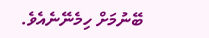ބޭނުމަށް ހިމެނޭނެއެވެ.